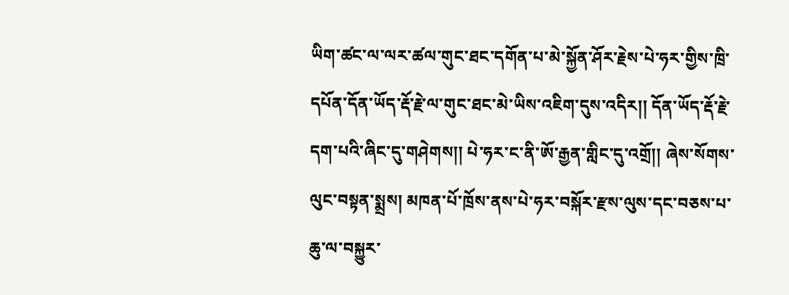ཡིག་ཚང་ལ་ལར་ཚལ་གུང་ཐང་དགོན་པ་མེ་སྐྱོན་ཤོར་རྗེས་པེ་ཧར་གྱིས་ཁྲི་དཔོན་དོན་ཡོད་རྡོ་རྗེ་ལ་གུང་ཐང་མེ་ཡིས་འཇིག་དུས་འདིར།། དོན་ཡོད་རྡོ་རྗེ་དག་པའི་ཞིང་དུ་གཤེགས།། པེ་ཧར་ང་ནི་ཨོ་རྒྱན་གླིང་དུ་འགྲོ།། ཞེས་སོགས་ལུང་བསྟན་སྨྲས། མཁན་པོ་ཁྲོས་ནས་པེ་ཧར་བསྐོར་རྫས་ལུས་དང་བཅས་པ་ཆུ་ལ་བསྐྱུར་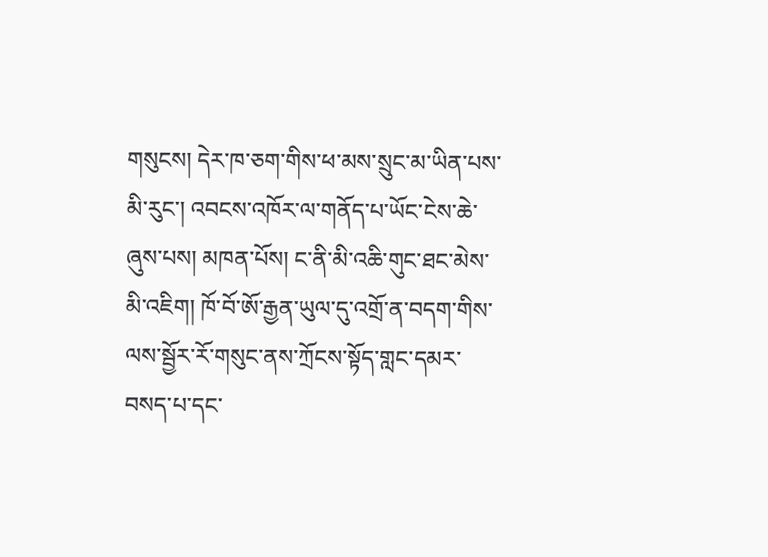གསུངས། དེར་ཁ་ཅག་གིས་ཕ་མས་སྲུང་མ་ཡིན་པས་མི་རུང་། འབངས་འཁོར་ལ་གནོད་པ་ཡོང་ངེས་ཆེ་ཞུས་པས། མཁན་པོས། ང་ནི་མི་འཆི་གུང་ཐང་མེས་མི་འཇིག། ཁོ་བོ་ཨོ་རྒྱན་ཡུལ་དུ་འགྲོ་ན་བདག་གིས་ལས་སྦྱོར་རོ་གསུང་ནས་ཀྲོངས་སྟོད་གླང་དམར་བསད་པ་དང་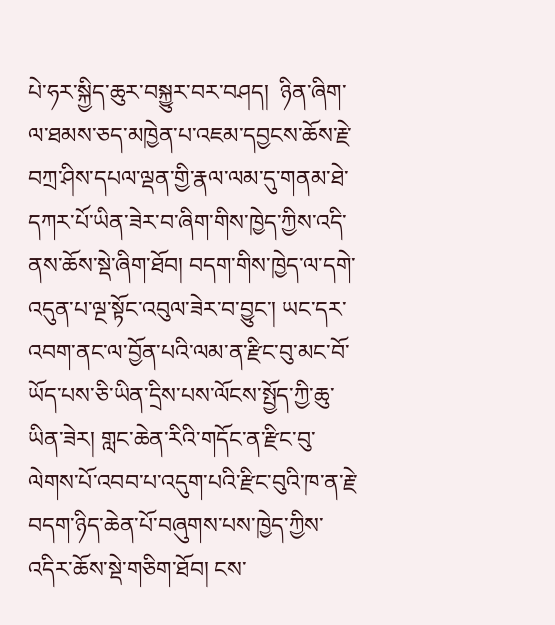པེ་ཧར་སྐྱིད་ཆུར་བསྐྱུར་བར་བཤད།  ཉིན་ཞིག་ལ་ཐམས་ཅད་མཁྱེན་པ་འཇམ་དབྱངས་ཆོས་རྗེ་བཀྲ་ཤིས་དཔལ་ལྡན་གྱི་རྣལ་ལམ་དུ་གནམ་ཐེ་དཀར་པོ་ཡིན་ཟེར་བ་ཞིག་གིས་ཁྱེད་ཀྱིས་འདི་ནས་ཆོས་སྡེ་ཞིག་ཐོབ། བདག་གིས་ཁྱེད་ལ་དགེ་འདུན་པ་ལྔ་སྟོང་འབུལ་ཟེར་བ་བྱུང་། ཡང་དར་འབག་ནང་ལ་བྱོན་པའི་ལམ་ན་རྫིང་བུ་མང་བོ་ཡོད་པས་ཅི་ཡིན་དྲིས་པས་ལོངས་སྤྱོད་ཀྱི་ཆུ་ཡིན་ཟེར། གླང་ཆེན་རིའི་གདོང་ན་རྫིང་བུ་ལེགས་པོ་འབབ་པ་འདུག་པའི་རྫིང་བུའི་ཁ་ན་རྗེ་བདག་ཉིད་ཆེན་པོ་བཞུགས་པས་ཁྱེད་ཀྱིས་འདིར་ཆོས་སྡེ་གཅིག་ཐོབ། ངས་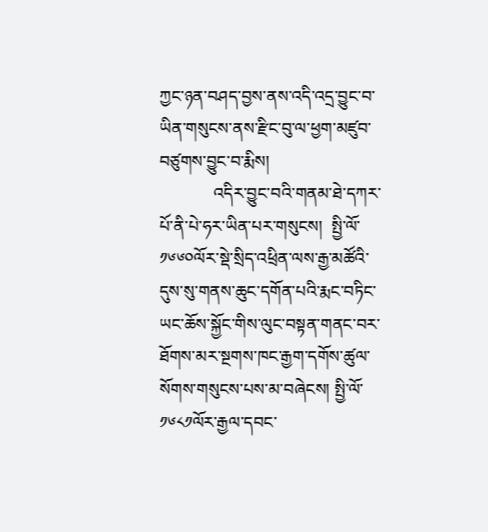ཀྱང་ཉན་བཤད་བྱས་ནས་འདི་འདྲ་བྱུང་བ་ཡིན་གསུངས་ནས་རྫིང་བུ་ལ་ཕྱག་མཛུབ་བཙུགས་བྱུང་བ་རྨིས།
             འདིར་བྱུང་བའི་གནམ་ཐེ་དཀར་པོ་ནི་པེ་ཧར་ཡིན་པར་གསུངས།  སྤྱི་ལོ་༡༦༦༠ལོར་སྡེ་སྲིད་འཕྲིན་ལས་རྒྱ་མཚོའི་དུས་སུ་གནས་ཆུང་དགོན་པའི་རྨང་བཏིང་ཡང་ཆོས་སྐྱོང་གིས་ལུང་བསྟན་གནང་བར་ཐོགས་མར་སྔགས་ཁང་རྒྱག་དགོས་ཚུལ་སོགས་གསུངས་པས་མ་བཞེངས། སྤྱི་ལོ་༡༦༨༡ལོར་རྒྱལ་དབང་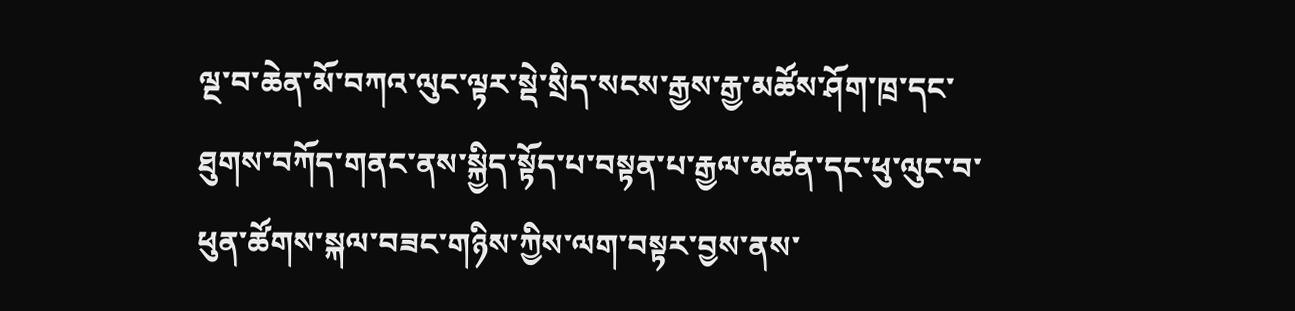ལྔ་བ་ཆེན་མོ་བཀའ་ལུང་ལྟར་སྡེ་སྲིད་སངས་རྒྱས་རྒྱ་མཚོས་ཤོག་ཁྲ་དང་ཐུགས་བཀོད་གནང་ནས་སྐྱིད་སྟོད་པ་བསྟན་པ་རྒྱལ་མཚན་དང་ཕུ་ལུང་བ་ཕུན་ཚོགས་སྐལ་བཟང་གཉིས་ཀྱིས་ལག་བསྟར་བྱས་ནས་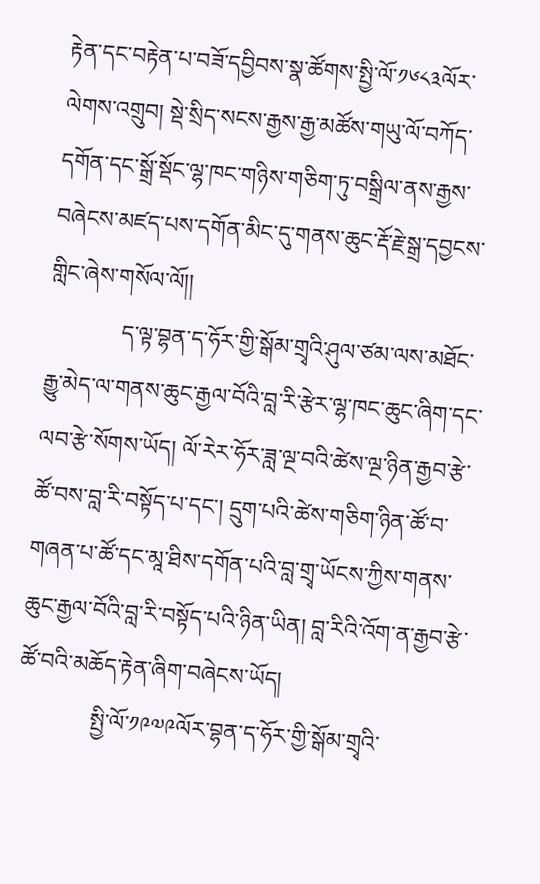རྟེན་དང་བརྟེན་པ་བཟོ་དབྱིབས་སྣ་ཚོགས་སྤྱི་ལོ་༡༦༨༣ལོར་ལེགས་འགྲུབ། སྡེ་སྲིད་སངས་རྒྱས་རྒྱ་མཚོས་གཡུ་ལོ་བཀོད་དགོན་དང་སྒྲོ་སྡོང་ལྷ་ཁང་གཉིས་གཅིག་ཏུ་བསྒྲིལ་ནས་རྒྱས་བཞེངས་མཛད་པས་དགོན་མིང་དུ་གནས་ཆུང་རྡོ་རྗེ་སྒྲ་དབྱངས་གླིང་ཞེས་གསོལ་ལོ།།
             ད་ལྟ་བྷན་ད་ཧོར་གྱི་སྒོམ་གྲྭའི་ཤུལ་ཙམ་ལས་མཐོང་རྒྱུ་མེད་ལ་གནས་ཆུང་རྒྱལ་བོའི་བླ་རི་རྩེར་ལྷ་ཁང་ཆུང་ཞིག་དང་ལབ་རྩེ་སོགས་ཡོད། ལོ་རེར་ཧོར་ཟླ་ལྔ་བའི་ཚེས་ལྔ་ཉིན་རྒྱབ་རྩེ་ཚོ་བས་བླ་རི་བསྟོད་པ་དང་། དྲུག་པའི་ཚེས་གཅིག་ཉིན་ཚོ་བ་གཞན་པ་ཚོ་དང་མཱ་ཐིས་དགོན་པའི་བླ་གྲྭ་ཡོངས་ཀྱིས་གནས་ཆུང་རྒྱལ་བོའི་བླ་རི་བསྟོད་པའི་ཉིན་ཡིན། བླ་རིའི་འོག་ན་རྒྱབ་རྩེ་ཚོ་བའི་མཆོད་རྟེན་ཞིག་བཞེངས་ཡོད།
             སྤྱི་ལོ་༡༩༧༩ལོར་བྷན་ད་ཧོར་གྱི་སྒོམ་གྲྭའི་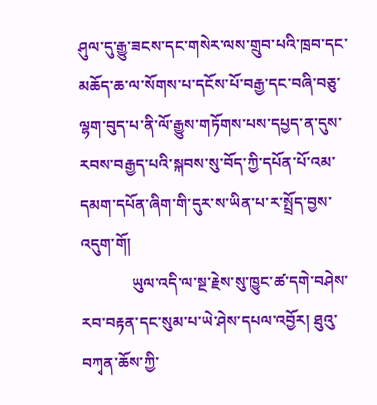ཤུལ་དུ་རྒྱུ་ཟངས་དང་གསེར་ལས་གྲུབ་པའི་ཁྲབ་དང་མཆོད་ཆ་ལ་སོགས་པ་དངོས་པོ་བརྒྱ་དང་བཞི་བཅུ་ལྷག་བུད་པ་ནི་ལོ་རྒྱུས་གཏོགས་པས་དཔྱད་ན་དུས་རབས་བརྒྱད་པའི་སྐབས་སུ་བོད་ཀྱི་དཔོན་པོ་འམ་དམག་དཔོན་ཞིག་གི་དུར་ས་ཡིན་པ་ར་སྤྲོད་བྱས་འདུག་གོ།
             ཡུལ་འདི་ལ་སྔ་རྗེས་སུ་ཁྱུང་ཚ་དགེ་བཤེས་རབ་བརྟན་དང་སུམ་པ་ཡེ་ཤེས་དཔལ་འབྱོར། ཐུའུ་བཀྭན་ཆོས་ཀྱི་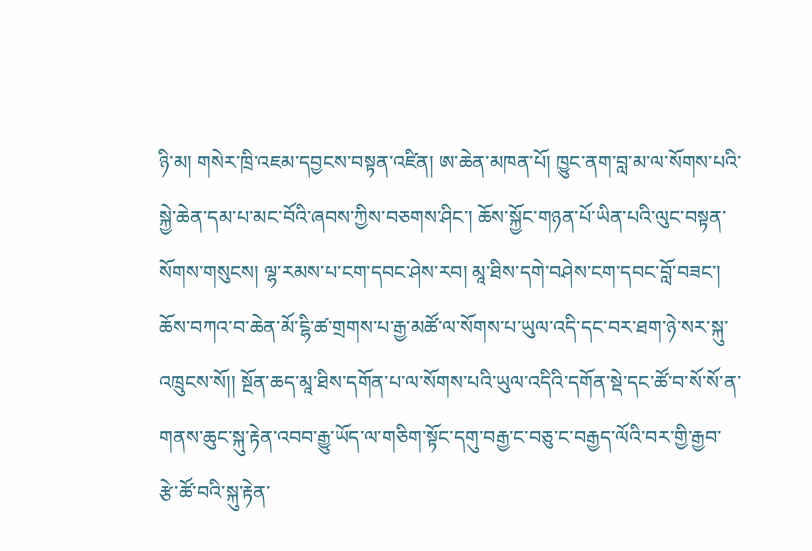ཉི་མ། གསེར་ཁྲི་འཇམ་དབྱངས་བསྟན་འཛིན། ཨ་ཆེན་མཁན་པོ། ཁྱུང་ནག་བླ་མ་ལ་སོགས་པའི་སྐྱེ་ཆེན་དམ་པ་མང་བོའི་ཞབས་ཀྱིས་བཅགས་ཤིང་། ཆོས་སྐྱོང་གཉན་པོ་ཡིན་པའི་ལུང་བསྟན་སོགས་གསུངས། ལྷ་རམས་པ་ངག་དབང་ཤེས་རབ། མཱ་ཐིས་དགེ་བཤེས་ངག་དབང་བློ་བཟང་། ཆོས་བཀའ་བ་ཆེན་མོ་ངྷི་ཚ་གྲགས་པ་རྒྱ་མཚོ་ལ་སོགས་པ་ཡུལ་འདི་དང་བར་ཐག་ཉེ་སར་སྐུ་འཁྲུངས་སོ།། སྔོན་ཆད་མཱ་ཐིས་དགོན་པ་ལ་སོགས་པའི་ཡུལ་འདིའི་དགོན་སྡེ་དང་ཚོ་བ་སོ་སོ་ན་གནས་ཆུང་སྐུ་རྟེན་འབབ་རྒྱུ་ཡོད་ལ་གཅིག་སྟོང་དགུ་བརྒྱ་ང་བཅུ་ང་བརྒྱད་ལོའི་བར་གྱི་རྒྱབ་རྩེ་ཚོ་བའི་སྐུ་རྟེན་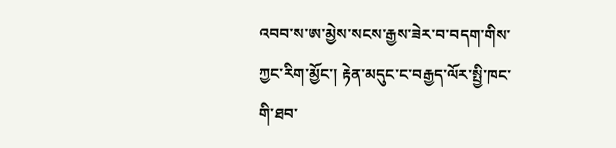འབབ་ས་ཨ་མྱེས་སངས་རྒྱས་ཟེར་བ་བདག་གིས་ཀྱང་རིག་མྱོང་། རྟེན་མདུང་ང་བརྒྱད་ལོར་སྤྱི་ཁང་གི་ཐབ་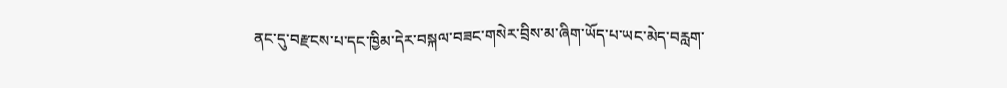ནང་དུ་བརྫངས་པ་དང་ཁྱིམ་དེར་བསྐལ་བཟང་གསེར་བྲིས་མ་ཞིག་ཡོད་པ་ཡང་མེད་བརླག་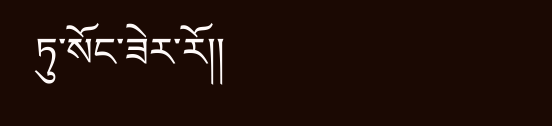ཏུ་སོང་ཟེར་རོ།།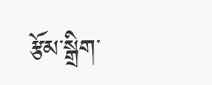རྩོམ་སྒྲིག་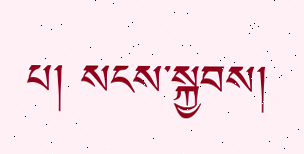པ། སངས་སྐྱབས།